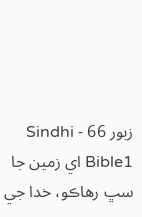زبور 66 - Sindhi Bible1 اي زمين جا سڀ رهاڪو، خدا جي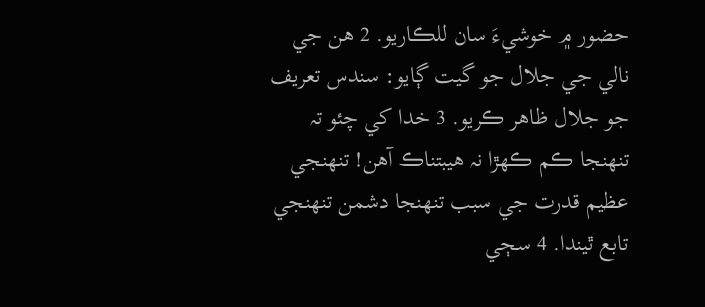حضور ۾ خوشيءَ سان للڪاريو. 2 هن جي نالي جي جلال جو گيت ڳايو: سندس تعريف جو جلال ظاهر ڪريو. 3 خدا کي چئو تہ تنهنجا ڪم ڪهڙا نہ هيبتناڪ آهن! تنهنجي عظيم قدرت جي سبب تنهنجا دشمن تنهنجي تابع ٿيندا. 4 سڄي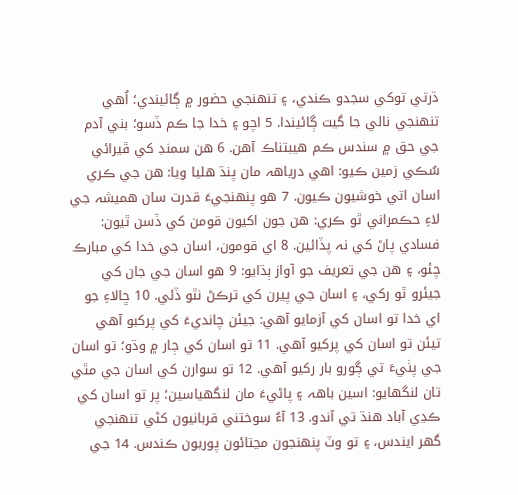ڌرتي توکي سجدو ڪندي، ۽ تنهنجي حضور ۾ ڳائيندي؛ اُهي تنهنجي نالي جا گيت ڳائيندا. 5 اچو ۽ خدا جا ڪم ڏسو؛ بني آدم جي حق ۾ سندس ڪم هيبتناڪ آهن. 6 هن سمنڊ کي ڦيرائي سُڪي زمين ڪيو: اهي درياهہ مان پنڌ هليا ويا: هن جي ڪري اسان اتي خوشيون ڪيون. 7 هو پنهنجيءَ قدرت سان هميشہ جي لاءِ حڪمراني ٿو ڪري: هن جون اکيون قومن کي ڏسن ٿيون: فسادي پاڻ کي نہ پڏائين. 8 اي قومون، اسان جي خدا کي مبارڪ چئو، ۽ هن جي تعريف جو آواز ٻڌايو: 9 هو اسان جي جان کي جيئرو ٿو رکي، ۽ اسان جي پيرن کي ترڪڻ نٿو ڏئي. 10 ڇالاءِ جو اي خدا تو اسان کي آزمايو آهي: جيئن چانديءَ کي پرکبو آهي تيئن تو اسان کي پرکيو آهي. 11 تو اسان کي ڄار ۾ وڌو؛ تو اسان جي پٺيءَ تي ڳورو بار رکيو آهي. 12 تو سوارن کي اسان جي مٿي تان لنگهايو: اسين باهہ ۽ پاڻيءَ مان لنگهياسين؛ پر تو اسان کي ڪڍي آباد هنڌ تي آندو. 13 آءٌ سوختني قربانيون کڻي تنهنجي گهر ايندس، ۽ تو وٽ پنهنجون مڃتائون پوريون ڪندس. 14 جي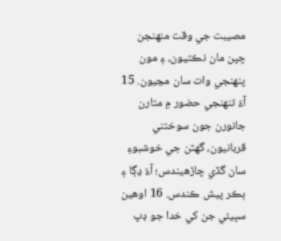مصيبت جي وقت منهنجن چپن مان نڪتيون، ۽ مون پنهنجي وات سان مڃيون. 15 آءٌ تنهنجي حضور ۾ متارن جانورن جون سوختني قربانيون، گهٽن جي خوشبوءِ سان گڏي چاڙهيندس؛ آءٌ ڍڳا ۽ ٻڪر پيش ڪندس. 16 اوهين سڀيئي جن کي خدا جو ڊپ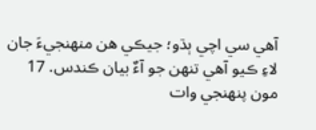آهي سي اچي ٻڌو؛ جيڪي هن منهنجيءَ جان لاءِ ڪيو آهي تنهن جو آءٌ بيان ڪندس. 17 مون پنهنجي وات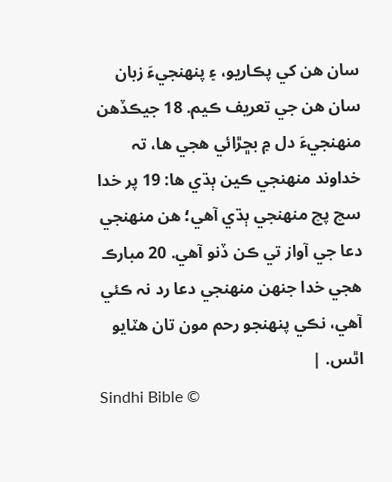سان هن کي پڪاريو، ۽ پنهنجيءَ زبان سان هن جي تعريف ڪيم. 18 جيڪڏهن منهنجيءَ دل ۾ بڇڙائي هجي ها، تہ خداوند منهنجي ڪين ٻڌي ها: 19 پر خدا سچ پچ منهنجي ٻڌي آهي؛ هن منهنجي دعا جي آواز تي ڪن ڏنو آهي. 20 مبارڪ هجي خدا جنهن منهنجي دعا رد نہ ڪئي آهي، نڪي پنهنجو رحم مون تان هٽايو اٿس. |
Sindhi Bible ©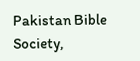Pakistan Bible Society,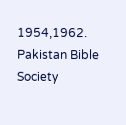1954,1962.
Pakistan Bible Society